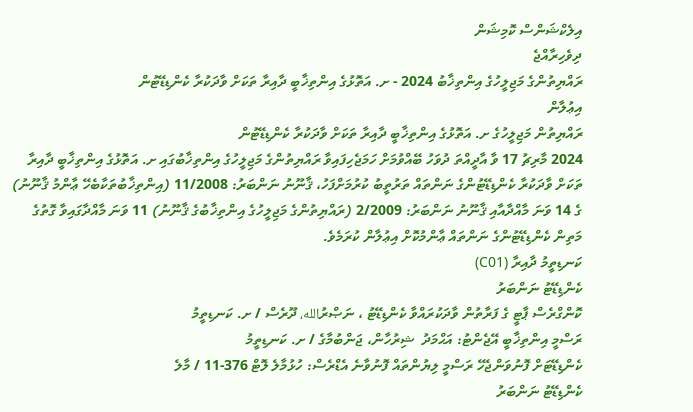އިލެކްޝަންސް ކޮމިޝަން
ދިވެހިރާއްޖެ
ރައްޔިތުންގެ މަޖިލީހުގެ އިންތިޚާބު 2024 - ށ. އަތޮޅުގެ އިންތިޚާބީ ދާއިރާ ތަކަށް ވާދަކުރާ ކެންޑިޑޭޓުން
އިޢުލާން
ރައްޔިތުން މަޖިލީހުގެ ށ. އަތޮޅުގެ އިންތިޚާބީ ދާއިރާ ތަކަށް ވާދަކުރާ ކެންޑިޑޭޓުން
2024 މާރިޗު 17 ވާ އާދީއްތަ ދުވަހު ބޭއްވުމަށް ހަމަޖެހިފައިވާ ރައްޔިތުންގެ މަޖިލީހުގެ އިންތިޚާބުގައި ށ. އަތޮޅުގެ އިންތިޚާބީ ދާއިރާ ތަކަށް ވާދަކުރާ ކެންޑިޑޭޓުންގެ ނަންތައް ތަރުތީބު ކުރުމަށްފަހު، ޤާނޫނު ނަންބަރު: 11/2008 (އިންތިޚާބުތަކާބެހޭ ޢާންމު ޤާނޫނު) ގެ 14 ވަނަ މާއްދާއާއި ޤާނޫނު ނަންބަރު: 2/2009 (ރައްޔިތުންގެ މަޖިލީހުގެ އިންތިޚާބުގެ ޤާނޫނު) 11 ވަނަ މާއްދާގައިވާ ގޮތުގެ މަތިން ކެންޑިޑޭޓުންގެ ނަންތައް ޢާންމުކޮށް އިޢުލާން ކުރަމެވެ.
ކަނޑިތީމު ދާއިރާ (C01)
ކެންޑިޑޭޓު ނަންބަރު
ކޮންގްރެސް ޕާޓީ ގެ ފަރާތުން ވާދަކުރައްވާ ކެންޑިޑޭޓު ، ނަޞްރުالله، ދޫރެސް / ށ. ކަނޑިތީމު
ރަސްމީ އިންތިޚާބީ އޭޖެންޓު: އަޙްމަދު  ޝިރުހާން، ޖަންބުމާގެ / ށ. ކަނޑިތީމު
ކެންޑިޑޭޓަށް ފޮނުވަންޖެހޭ ރަސްމީ ލިޔުންތައް ފޮނުވާނެ އެޑްރެސް: ހުޅުމާލެ ލޮޓް 376-11 / މާލެ
ކެންޑިޑޭޓު ނަންބަރު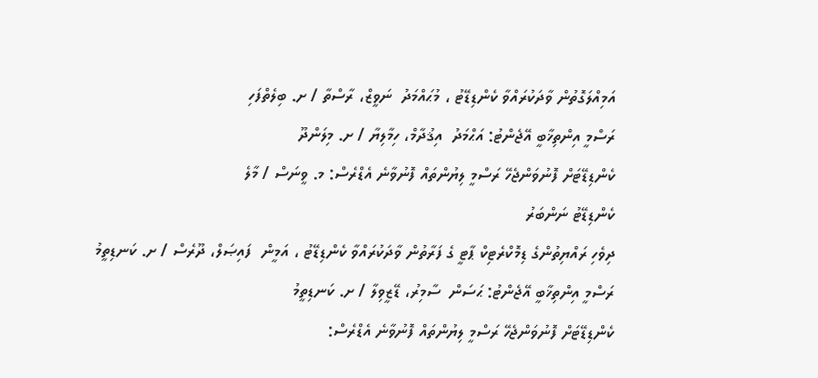އަމިއްލަގޮތުން ވާދަކުރައްވާ ކެންޑިޑޭޓު ، މުޙައްމަދު  ނަވީޒް، ރާސްތާ / ށ. ބިލެތްފަހި
ރަސްމީ އިންތިޚާބީ އޭޖެންޓު: އަޙްމަދު  އިޤުދާމް، ހިމާލިޔާ / ށ. މިލަންދޫ
ކެންޑިޑޭޓަށް ފޮނުވަންޖެހޭ ރަސްމީ ލިޔުންތައް ފޮނުވާނެ އެޑްރެސް: މ. ވީނަސް / މާލެ
ކެންޑިޑޭޓު ނަންބަރު
ދިވެހި ރައްޔިތުންގެ ޑިމޮކްރެޓިކް ޕާޓީ ގެ ފަރާތުން ވާދަކުރައްވާ ކެންޑިޑޭޓު ، އަމީން  ފައިޞަލް، ދޫރެސް / ށ. ކަނޑިތީމު
ރަސްމީ އިންތިޚާބީ އޭޖެންޓު: ޙަސަން  ސާމިރު، ޑޭޒީވިލާ / ށ. ކަނޑިތީމު
ކެންޑިޑޭޓަށް ފޮނުވަންޖެހޭ ރަސްމީ ލިޔުންތައް ފޮނުވާނެ އެޑްރެސް: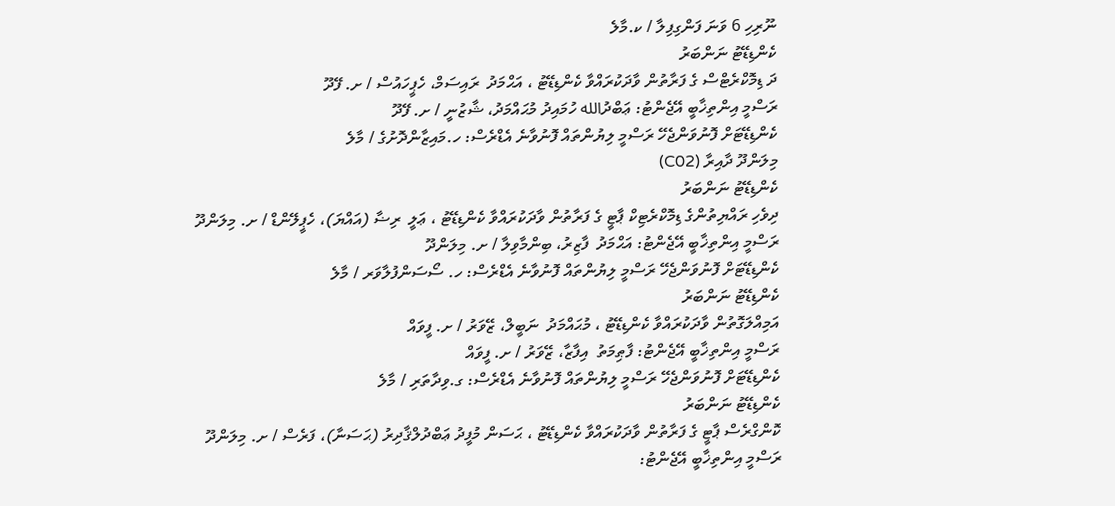ނޫރިހި 6 ވަނަ ފަންގިފިލާ / ކ.މާލެ
ކެންޑިޑޭޓު ނަންބަރު
ދަ ޑިމޮކްރެޓްސް ގެ ފަރާތުން ވާދަކުރައްވާ ކެންޑިޑޭޓު ، އަޙްމަދު  ރައިސަމް، ހެޕީހައުސް / ށ. ފޭދޫ
ރަސްމީ އިންތިޚާބީ އޭޖެންޓު: ޢަބްދުالله ހުމައިދު މުޙައްމަދު، ޝާޒުނީ / ށ. ފޭދޫ
ކެންޑިޑޭޓަށް ފޮނުވަންޖެހޭ ރަސްމީ ލިޔުންތައް ފޮނުވާނެ އެޑްރެސް: ހ.މައިޒާންދޮށުގެ / މާލެ
މިލަންދޫ ދާއިރާ (C02)
ކެންޑިޑޭޓު ނަންބަރު
ދިވެހި ރައްޔިތުންގެ ޑިމޮކްރެޓިކް ޕާޓީ ގެ ފަރާތުން ވާދަކުރައްވާ ކެންޑިޑޭޓު ، ޢަލީ  ރިޟާ (އައްޔަ)، ހެޕީލޭންޑް / ށ. މިލަންދޫ
ރަސްމީ އިންތިޚާބީ އޭޖެންޓު: އަޙްމަދު  ފާޒިރު، ބިންމާވިލާ / ށ. މިލަންދޫ
ކެންޑިޑޭޓަށް ފޮނުވަންޖެހޭ ރަސްމީ ލިޔުންތައް ފޮނުވާނެ އެޑްރެސް: ހ. ސޯސަންފުލާވަރ / މާލެ
ކެންޑިޑޭޓު ނަންބަރު
އަމިއްލަގޮތުން ވާދަކުރައްވާ ކެންޑިޑޭޓު ، މުޙައްމަދު  ނަބީލް، ޒޭވަރު / ށ. ފީވައް
ރަސްމީ އިންތިޚާބީ އޭޖެންޓު: ފާޠިމަތު  އިފާޒާ، ޒޭވަރު / ށ. ފީވައް
ކެންޑިޑޭޓަށް ފޮނުވަންޖެހޭ ރަސްމީ ލިޔުންތައް ފޮނުވާނެ އެޑްރެސް: ގ.ވިދާތަރި / މާލެ
ކެންޑިޑޭޓު ނަންބަރު
ކޮންގްރެސް ޕާޓީ ގެ ފަރާތުން ވާދަކުރައްވާ ކެންޑިޑޭޓު ، ޙަސަން މުފީދު ޢަބްދުލްޤާދިރު (ޙަސަނާ)، ފަރެސް / ށ. މިލަންދޫ
ރަސްމީ އިންތިޚާބީ އޭޖެންޓު: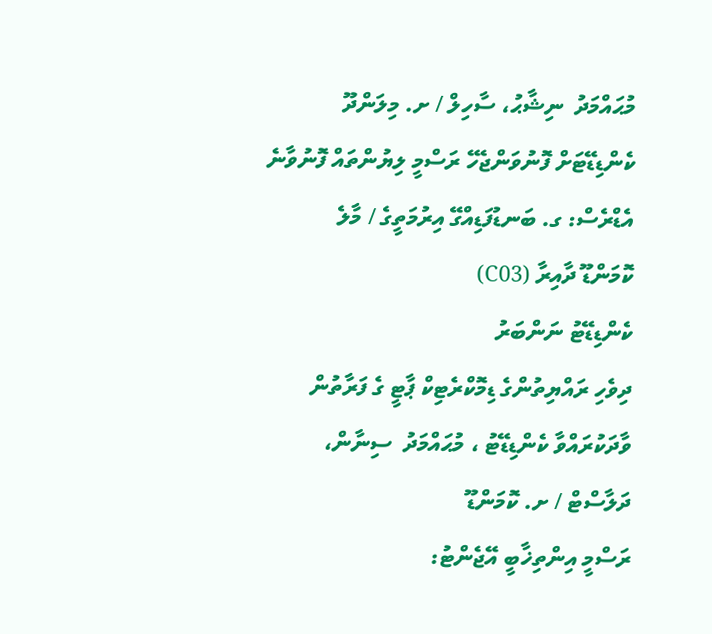މުޙައްމަދު  ނިޝާޙު، ސާހިލް / ށ. މިލަންދޫ
ކެންޑިޑޭޓަށް ފޮނުވަންޖެހޭ ރަސްމީ ލިޔުންތައް ފޮނުވާނެ އެޑްރެސް: ގ. ބަނޑުފަޑިއްގޭ އިރުމަތީގެ / މާލެ
ކޮމަންޑޫ ދާއިރާ (C03)
ކެންޑިޑޭޓު ނަންބަރު
ދިވެހި ރައްޔިތުންގެ ޑިމޮކްރެޓިކް ޕާޓީ ގެ ފަރާތުން ވާދަކުރައްވާ ކެންޑިޑޭޓު ، މުޙައްމަދު  ސިނާން، ދަލާސްޓް / ށ. ކޮމަންޑޫ
ރަސްމީ އިންތިޚާބީ އޭޖެންޓު: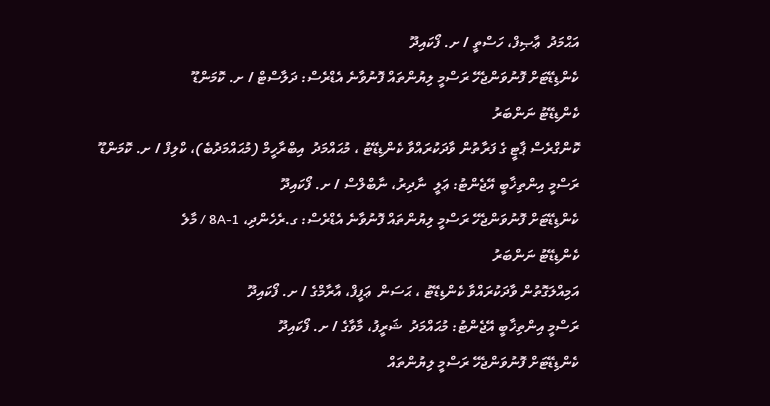އަޙްމަދު  ޢާޞިފް، ހަސްތީ / ށ. ފޯކައިދޫ
ކެންޑިޑޭޓަށް ފޮނުވަންޖެހޭ ރަސްމީ ލިޔުންތައް ފޮނުވާނެ އެޑްރެސް: ދަލާސްޓް / ށ. ކޮމަންޑޫ
ކެންޑިޑޭޓު ނަންބަރު
ކޮންގްރެސް ޕާޓީ ގެ ފަރާތުން ވާދަކުރައްވާ ކެންޑިޑޭޓު ، މުޙައްމަދު  އިބްރާހީމް (މުޙައްމަދުބެ)، ކްލިފް / ށ. ކޮމަންޑޫ
ރަސްމީ އިންތިޚާބީ އޭޖެންޓު: ޢަލީ  ނާދިރު، ނާބްލްސް / ށ. ފޯކައިދޫ
ކެންޑިޑޭޓަށް ފޮނުވަންޖެހޭ ރަސްމީ ލިޔުންތައް ފޮނުވާނެ އެޑްރެސް: ގ.ރެހެންދި، 8A-1 / މާލެ
ކެންޑިޑޭޓު ނަންބަރު
އަމިއްލަގޮތުން ވާދަކުރައްވާ ކެންޑިޑޭޓު ، ޙަސަން  ޢަފީފް، އާރާމްގެ / ށ. ފޯކައިދޫ
ރަސްމީ އިންތިޚާބީ އޭޖެންޓު: މުޙައްމަދު  ޝަރީފު، މާވާގެ / ށ. ފޯކައިދޫ
ކެންޑިޑޭޓަށް ފޮނުވަންޖެހޭ ރަސްމީ ލިޔުންތައް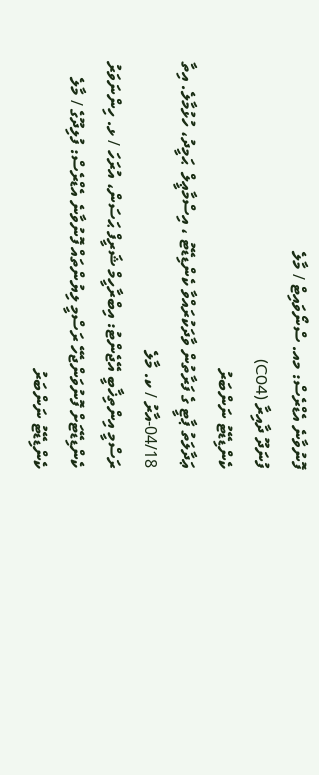ފޮނުވާނެ އެޑްރެސް: މއ. ސްނޯވައިޓް / މާލެ
ފުނަދޫ ދާއިރާ (C04)
ކެންޑިޑޭޓު ނަންބަރު
ޢަދާލަތު ޕާޓީ ގެ ފަރާތުން ވާދަކުރައްވާ ކެންޑިޑޭޓު ، އިސްމާޢީލް  ޙަމީދު، ހުޅުމާލެ. އިތާ 04/18-އާރު / ކ. މާލެ
ރަސްމީ އިންތިޚާބީ އޭޖެންޓު: އިބްރާހީމް ޝަރީފް ޙަސަން، އުރަހަ / ޅ. ހިންނަވަރު
ކެންޑިޑޭޓަށް ފޮނުވަންޖެހޭ ރަސްމީ ލިޔުންތައް ފޮނުވާނެ އެޑްރެސް: ފުލިދޫގެ / މާލެ
ކެންޑިޑޭޓު ނަންބަރު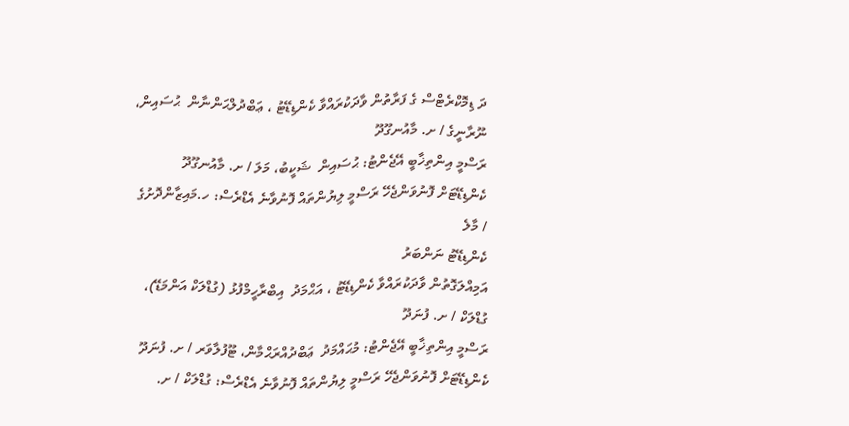ދަ ޑިމޮކްރެޓްސް ގެ ފަރާތުން ވާދަކުރައްވާ ކެންޑިޑޭޓު ، ޢަބްދުލްޙަންނާން  ޙުސައިން، ނޫރާނީގެ / ށ. މާއުނގޫދޫ
ރަސްމީ އިންތިޚާބީ އޭޖެންޓު: ޙުސައިން  ޝަކީބު، މަލަ / ށ. މާއުނގޫދޫ
ކެންޑިޑޭޓަށް ފޮނުވަންޖެހޭ ރަސްމީ ލިޔުންތައް ފޮނުވާނެ އެޑްރެސް: ހ.މައިޒާންދޮށުގެ / މާލެ
ކެންޑިޑޭޓު ނަންބަރު
އަމިއްލަގޮތުން ވާދަކުރައްވާ ކެންޑިޑޭޓު ، އަޙްމަދު  އިބްރާހީމްފުޅު (ގުޑްލަކް އަންމަޑޭ)، ގުޑްލަކް / ށ. ފުނަދޫ
ރަސްމީ އިންތިޚާބީ އޭޖެންޓު: މުޙައްމަދު  ޢަބްދުއްރަޙްމާން، ޓޫފުލާވަރ / ށ. ފުނަދޫ
ކެންޑިޑޭޓަށް ފޮނުވަންޖެހޭ ރަސްމީ ލިޔުންތައް ފޮނުވާނެ އެޑްރެސް: ގުޑްލަކް / ށ.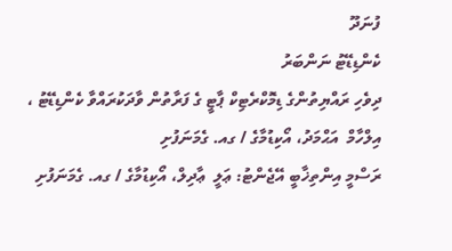ފުނަދޫ
ކެންޑިޑޭޓު ނަންބަރު
ދިވެހި ރައްޔިތުންގެ ޑިމޮކްރެޓިކް ޕާޓީ ގެ ފަރާތުން ވާދަކުރައްވާ ކެންޑިޑޭޓު ، އިލްހާމް  އަޙްމަދު، އޯކިޑުމާގެ / ގއ. ގެމަނަފުށި
ރަސްމީ އިންތިޚާބީ އޭޖެންޓު: ޢަލީ  ޢާދިލް، އޯކިޑުމާގެ / ގއ. ގެމަނަފުށި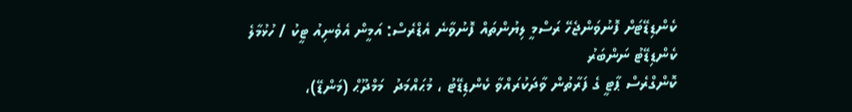ކެންޑިޑޭޓަށް ފޮނުވަންޖެހޭ ރަސްމީ ލިޔުންތައް ފޮނުވާނެ އެޑްރެސް: އަމީން އެވެނިއު ޓީކު / ހުޅުމާލެ
ކެންޑިޑޭޓު ނަންބަރު
ކޮންގްރެސް ޕާޓީ ގެ ފަރާތުން ވާދަކުރައްވާ ކެންޑިޑޭޓު ، މުޙައްމަދު  މަމްދޫޙް (މަންޑޭ)،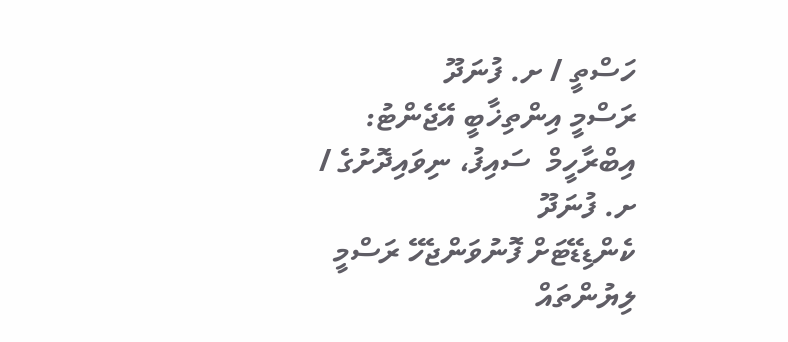ހަސްތީ / ށ. ފުނަދޫ
ރަސްމީ އިންތިޚާބީ އޭޖެންޓު: އިބްރާހީމް  ސައިފު، ނިވައިދޮށުގެ / ށ. ފުނަދޫ
ކެންޑިޑޭޓަށް ފޮނުވަންޖެހޭ ރަސްމީ ލިޔުންތައް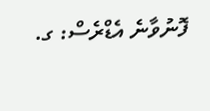ފޮނުވާނެ އެޑްރެސް: ގ.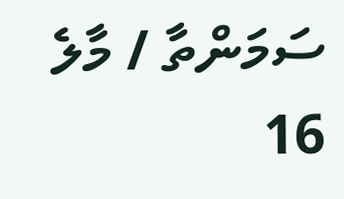ސަމަންތާ / މާލެ
16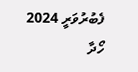ފެބުރުވަރީ 2024
ހޯދާ